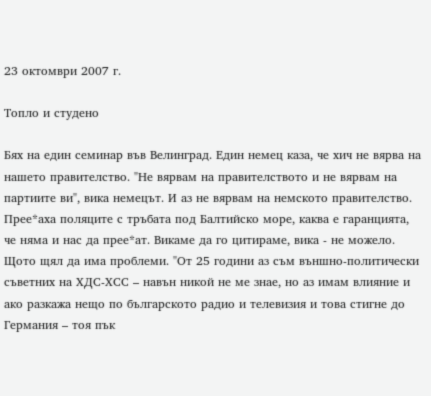23 октомври 2007 г.

Топло и студено

Бях на един семинар във Велинград. Един немец каза, че хич не вярва на нашето правителство. "Не вярвам на правителството и не вярвам на партиите ви", вика немецът. И аз не вярвам на немското правителство. Прее*аха поляците с тръбата под Балтийско море, каква е гаранцията, че няма и нас да прее*ат. Викаме да го цитираме, вика - не можело. Щото щял да има проблеми. "От 25 години аз съм външно-политически съветних на ХДС-ХСС – навън никой не ме знае, но аз имам влияние и ако разкажа нещо по българското радио и телевизия и това стигне до Германия – тоя пък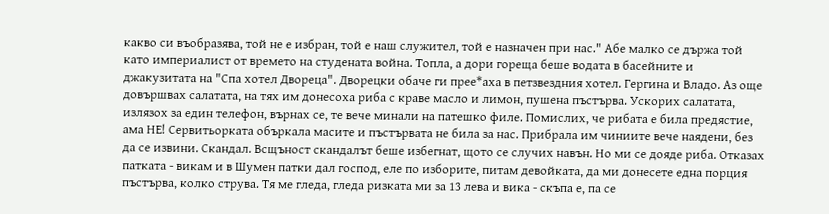какво си въобразява, той не е избран, той е наш служител, той е назначен при нас." Абе малко се държа той като империалист от времето на студената война. Топла, а дори гореща беше водата в басейните и джакузитата на "Спа хотел Двореца". Дворецки обаче ги прее*аха в петзвездния хотел. Гергина и Владо. Аз още довършвах салатата, на тях им донесоха риба с краве масло и лимон, пушена пъстърва. Ускорих салатата, излязох за един телефон, върнах се, те вече минали на патешко филе. Помислих, че рибата е била предястие, ама НЕ! Сервитьорката объркала масите и пъстървата не била за нас. Прибрала им чиниите вече наядени, без да се извини. Скандал. Всщъност скандалът беше избегнат, щото се случих навън. Но ми се дояде риба. Отказах патката - викам и в Шумен патки дал господ, еле по изборите, питам девойката, да ми донесете една порция пъстърва, колко струва. Тя ме гледа, гледа ризката ми за 13 лева и вика - скъпа е, па се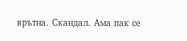врътна. Скандал. Ама пак се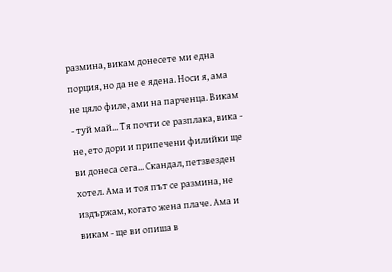размина, викам донесете ми една порция, но да не е ядена. Носи я, ама не цяло филе, ами на парченца. Викам - туй май... Тя почти се разплака, вика - не, ето дори и припечени филийки ще ви донеса сега... Скандал, петзвезден хотел. Ама и тоя път се размина, не издържам, когато жена плаче. Ама и викам - ще ви опиша в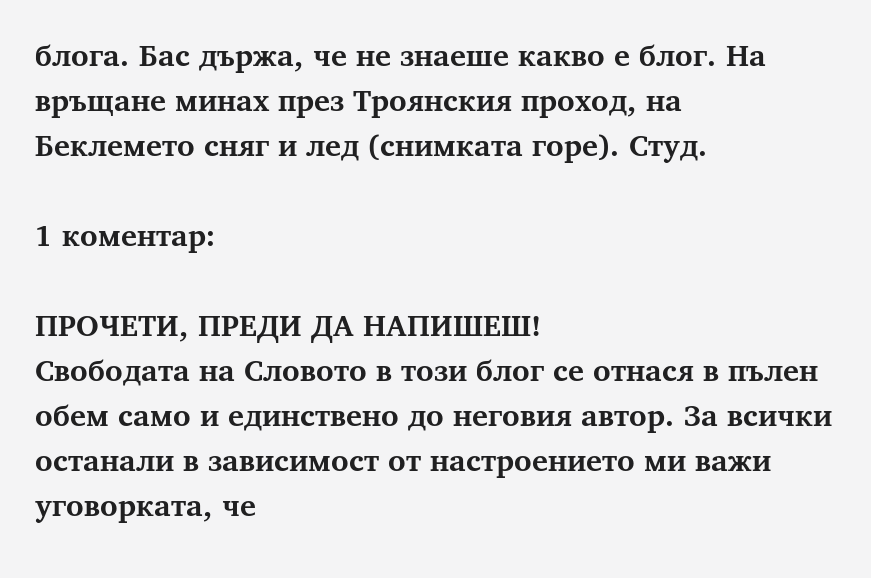блога. Бас държа, че не знаеше какво е блог. На връщане минах през Троянския проход, на Беклемето сняг и лед (снимката горе). Студ.

1 коментар:

ПРОЧЕТИ, ПРЕДИ ДА НАПИШЕШ!
Свободата на Словото в този блог се отнася в пълен обем само и единствено до неговия автор. За всички останали в зависимост от настроението ми важи уговорката, че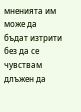мненията им може да бъдат изтрити без да се чувствам длъжен да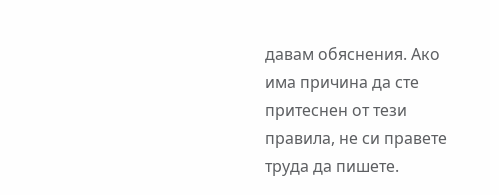давам обяснения. Ако има причина да сте притеснен от тези правила, не си правете труда да пишете.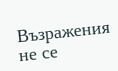Възражения не се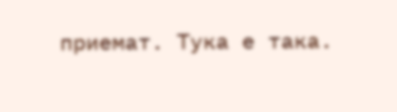приемат. Тука е така.